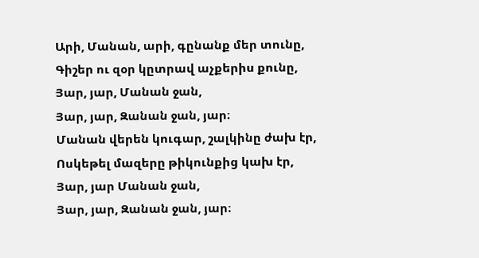Արի, Մանան, արի, գընանք մեր տունը,
Գիշեր ու զօր կըտրավ աչքերիս քունը,
Յար, յար, Մանան ջան,
Յար, յար, Զանան ջան, յար։
Մանան վերեն կուգար, շալկինը ժախ էր,
Ոսկեթել մազերը թիկունքից կախ էր,
Յար, յար Մանան ջան,
Յար, յար, Զանան ջան, յար։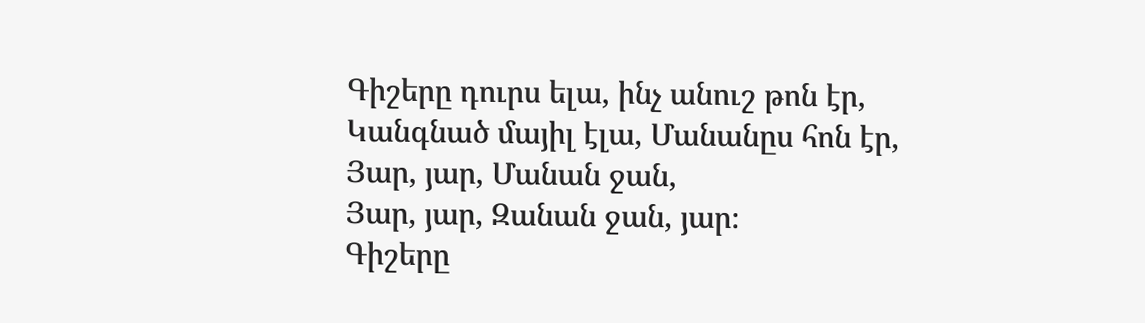Գիշերը դուրս ելա, ինչ անուշ թոն էր,
Կանգնած մայիլ էլա, Մանանըս հոն էր,
Յար, յար, Մանան ջան,
Յար, յար, Զանան ջան, յար։
Գիշերը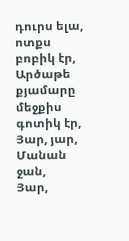դուրս ելա, ոտքս բոբիկ էր,
Արծաթե քյամարը մեջքիս գոտիկ էր,
Յար, յար, Մանան ջան,
Յար,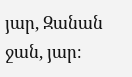յար, Զանան ջան, յար։